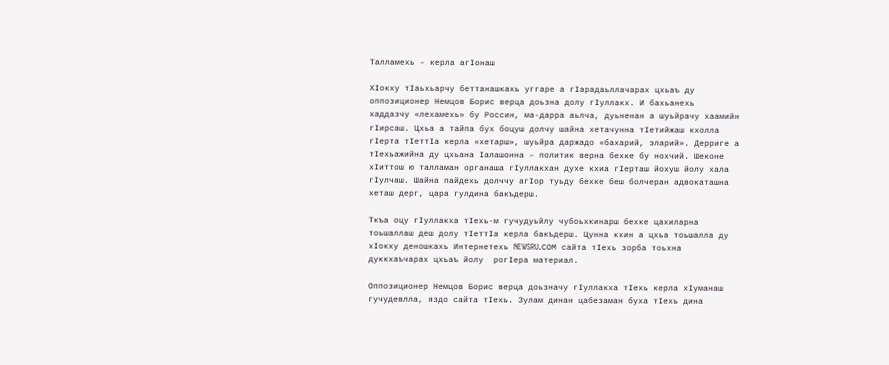Талламехь – керла агIонаш

ХIокху тIаьхьарчу беттанашкахь уггаре а гIарадаьллачарах цхьаъ ду оппозиционер Немцов Борис верца доьзна долу гIуллакх. И бахьанехь   хаддазчу «лехамехь» бу Россин, ма-дарра аьлча, дуьненан а шуьйрачу хаамийн гIирсаш. Цхьа а тайпа бух боцуш долчу шайна хетачунна тIетийжаш кхолла гIерта тIеттIа керла «хетарш», шуьйра даржадо «бахарий, эларий». Дерриге а тIехьажийна ду цхьана Iалашонна – политик верна бехке бу нохчий. Шеконе хIиттош ю талламан органаша гIуллакхан духе кхиа гIерташ йохуш йолу хала гIулчаш. Шайна пайдехь долччу агIор туьду бехке беш болчеран адвокаташна хеташ дерг, цара гулдина бакъдерш.

Ткъа оцу гIуллакха тIехь-м гучудуьйлу чубоьхкинарш бехке цахиларна тоьшаллаш деш долу тIеттIа керла бакъдерш. Цунна кхин а цхьа тоьшалла ду хIокху деношкахь Интернетехь NEWSRU.СOM сайта тIехь зорба тоьхна дуккхаъчарах цхьаъ йолу  рогIера материал.

Оппозиционер Немцов Борис верца доьзначу гIуллакха тIехь керла хIуманаш гучудевлла, яздо сайта тIехь. Зулам динан цабезаман буха тIехь дина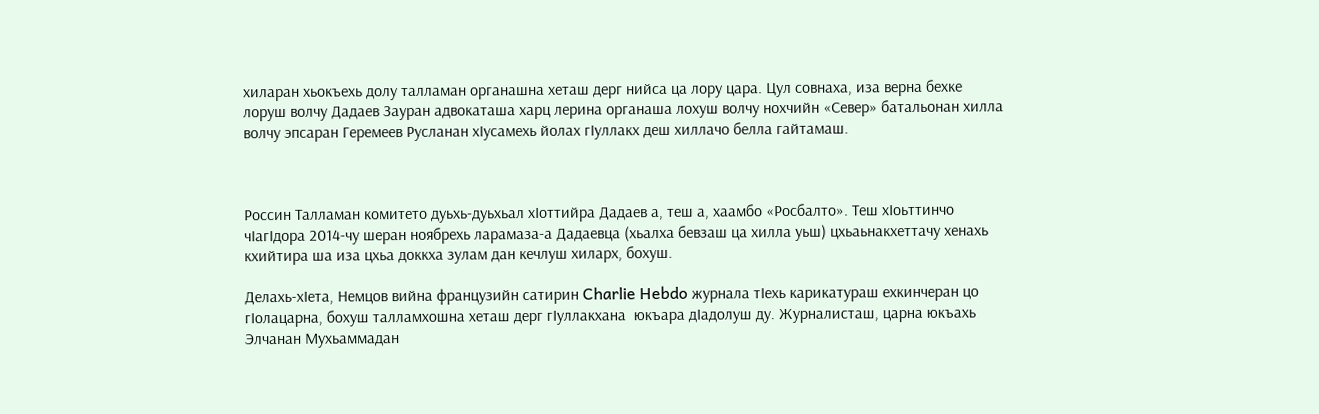хиларан хьокъехь долу талламан органашна хеташ дерг нийса ца лору цара. Цул совнаха, иза верна бехке лоруш волчу Дадаев Зауран адвокаташа харц лерина органаша лохуш волчу нохчийн «Север» батальонан хилла волчу эпсаран Геремеев Русланан хIусамехь йолах гIуллакх деш хиллачо белла гайтамаш.



Россин Талламан комитето дуьхь-дуьхьал хIоттийра Дадаев а, теш а, хаамбо «Росбалто». Теш хIоьттинчо чIагIдора 2014-чу шеран ноябрехь ларамаза-а Дадаевца (хьалха бевзаш ца хилла уьш) цхьаьнакхеттачу хенахь кхийтира ша иза цхьа доккха зулам дан кечлуш хиларх, бохуш.

Делахь-хIета, Немцов вийна французийн сатирин Charlie Hebdo журнала тIехь карикатураш ехкинчеран цо гIолацарна, бохуш талламхошна хеташ дерг гIуллакхана  юкъара дIадолуш ду. Журналисташ, царна юкъахь Элчанан Мухьаммадан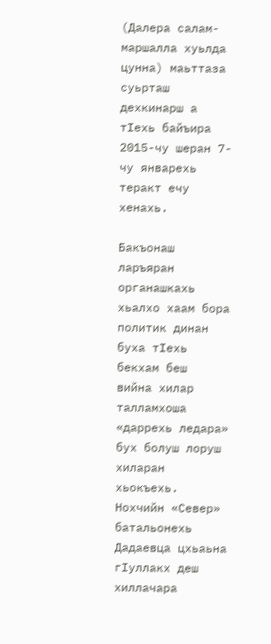(Далера салам-маршалла хуьлда цунна) маьттаза суьрташ дехкинарш а тIехь байъира 2015-чу шеран 7-чу январехь теракт ечу хенахь.

Бакъонаш ларъяран органашкахь хьалхо хаам бора политик динан буха тIехь бекхам беш  вийна хилар талламхоша «даррехь ледара» бух болуш лоруш хиларан хьокъехь. Нохчийн «Север» батальонехь Дадаевца цхьаьна гIуллакх деш хиллачара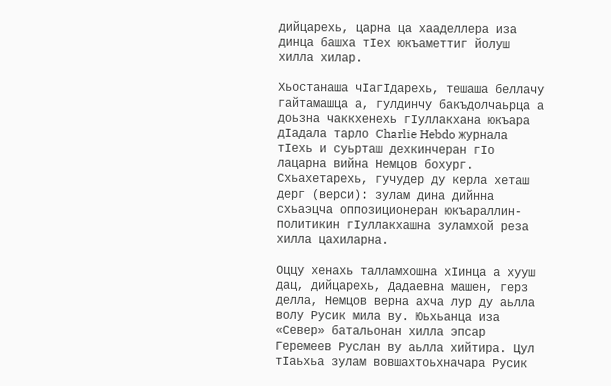дийцарехь, царна ца хааделлера иза динца башха тIех юкъаметтиг йолуш хилла хилар.

Хьостанаша чIагIдарехь, тешаша беллачу гайтамашца а, гулдинчу бакъдолчаьрца а доьзна чаккхенехь гIуллакхана юкъара дIадала тарло Charlie Hebdo журнала тIехь и суьрташ дехкинчеран гIо лацарна вийна Немцов бохург. Схьахетарехь, гучудер ду керла хеташ дерг (верси): зулам дина дийнна схьаэцча оппозиционеран юкъараллин-политикин гIуллакхашна зуламхой реза хилла цахиларна.

Оццу хенахь талламхошна хIинца а хууш дац, дийцарехь, Дадаевна машен, герз делла, Немцов верна ахча лур ду аьлла волу Русик мила ву. Юьхьанца иза «Север» батальонан хилла эпсар Геремеев Руслан ву аьлла хийтира. Цул тIаьхьа зулам вовшахтоьхначара Русик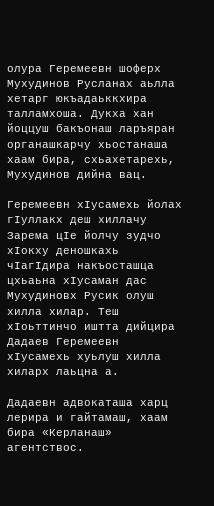олура Геремеевн шоферх Мухудинов Русланах аьлла хетарг юкъадаьккхира талламхоша. Дукха хан йоццуш бакъонаш ларъяран органашкарчу хьостанаша хаам бира, схьахетарехь, Мухудинов дийна вац.

Геремеевн хIусамехь йолах гIуллакх деш хиллачу Зарема цIе йолчу зудчо хIокху деношкахь чIагIдира накъосташца цхьаьна хIусаман дас Мухудиновх Русик олуш хилла хилар. Теш хIоьттинчо иштта дийцира Дадаев Геремеевн хIусамехь хуьлуш хилла хиларх лаьцна а.

Дадаевн адвокаташа харц лерира и гайтамаш, хаам бира «Керланаш» агентствос.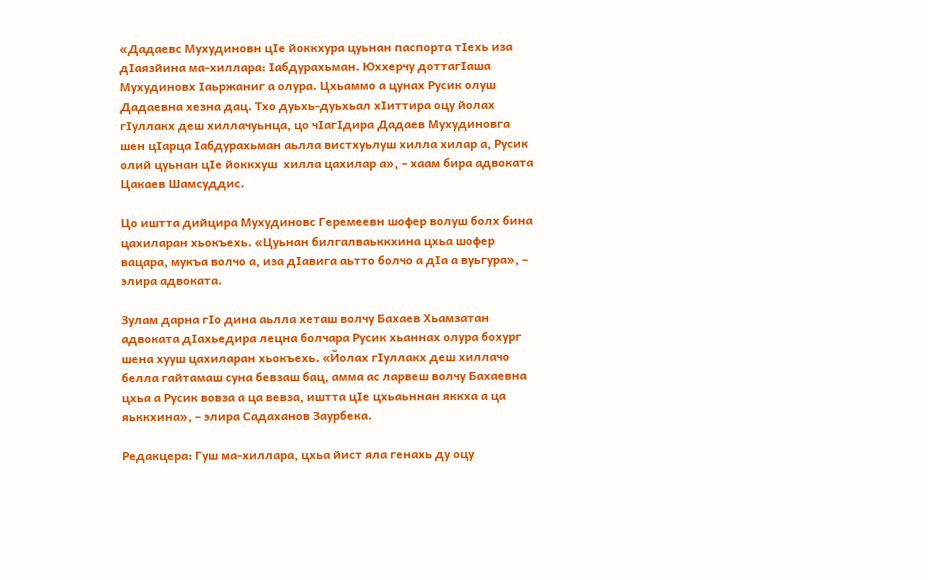«Дадаевс Мухудиновн цIе йоккхура цуьнан паспорта тIехь иза дIаязйина ма-хиллара: Iабдурахьман. Юххерчу доттагIаша Мухудиновх Iаьржаниг а олура. Цхьаммо а цунах Русик олуш Дадаевна хезна дац. Тхо дуьхь-дуьхьал хIиттира оцу йолах гIуллакх деш хиллачуьнца, цо чIагIдира Дадаев Мухудиновга шен цIарца Iабдурахьман аьлла вистхуьлуш хилла хилар а, Русик олий цуьнан цIе йоккхуш  хилла цахилар а», – хаам бира адвоката Цакаев Шамсуддис.

Цо иштта дийцира Мухудиновс Геремеевн шофер волуш болх бина цахиларан хьокъехь. «Цуьнан билгалваьккхина цхьа шофер вацара, мукъа волчо а, иза дIавига аьтто болчо а дIа а вуьгура», – элира адвоката.

Зулам дарна гIо дина аьлла хеташ волчу Бахаев Хьамзатан адвоката дIахьедира лецна болчара Русик хьаннах олура бохург шена хууш цахиларан хьокъехь. «Йолах гIуллакх деш хиллачо белла гайтамаш суна бевзаш бац, амма ас ларвеш волчу Бахаевна цхьа а Русик вовза а ца вевза, иштта цIе цхьаьннан яккха а ца яьккхина», – элира Садаханов Заурбека.

Редакцера: Гуш ма-хиллара, цхьа йист яла генахь ду оцу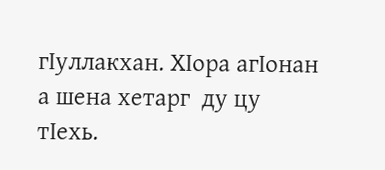гIуллакхан. ХIора агIонан а шена хетарг  ду цу тIехь.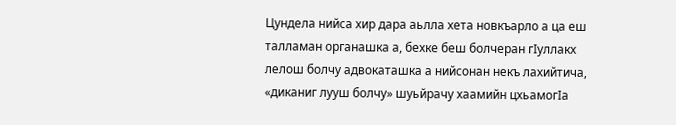Цундела нийса хир дара аьлла хета новкъарло а ца еш талламан органашка а, бехке беш болчеран гIуллакх лелош болчу адвокаташка а нийсонан некъ лахийтича, «диканиг лууш болчу» шуьйрачу хаамийн цхьамогIа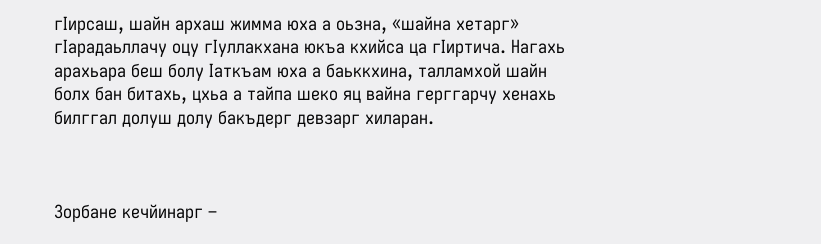гIирсаш, шайн архаш жимма юха а оьзна, «шайна хетарг» гIарадаьллачу оцу гIуллакхана юкъа кхийса ца гIиртича. Нагахь арахьара беш болу Iаткъам юха а баьккхина, талламхой шайн болх бан битахь, цхьа а тайпа шеко яц вайна герггарчу хенахь билггал долуш долу бакъдерг девзарг хиларан.



Зорбане кечйинарг –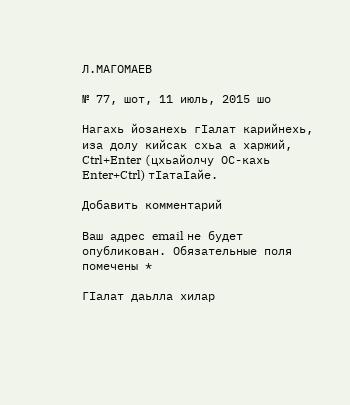Л.МАГОМАЕВ

№ 77, шот, 11 июль, 2015 шо

Нагахь йозанехь гIалат карийнехь, иза долу кийсак схьа а харжий, Ctrl+Enter (цхьайолчу ОС-кахь Enter+Ctrl) тIатаIайе.

Добавить комментарий

Ваш адрес email не будет опубликован. Обязательные поля помечены *

ГIалат даьлла хилар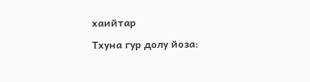хаийтар

Тхуна гур долу йоза: